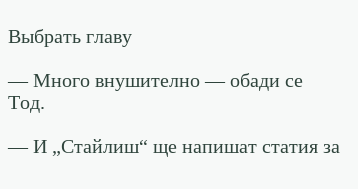Выбрать главу

— Много внушително — обади се Тод.

— И „Стайлиш“ ще напишат статия за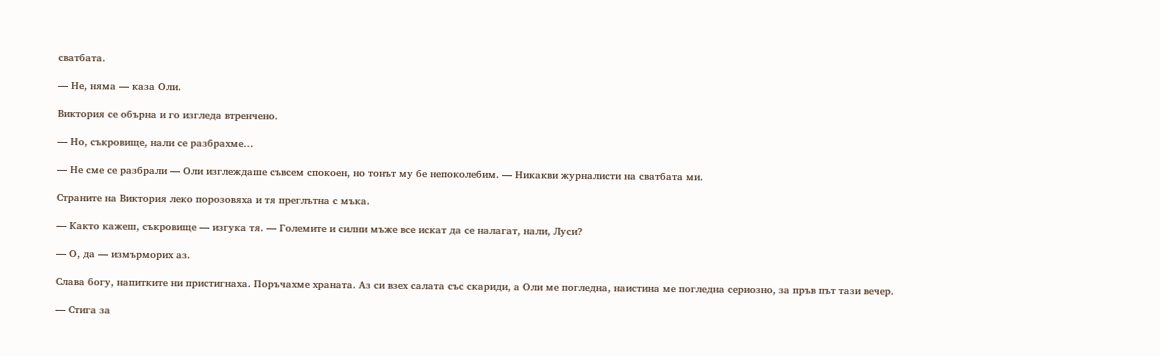сватбата.

— Не, няма — каза Оли.

Виктория се обърна и го изгледа втренчено.

— Но, съкровище, нали се разбрахме…

— Не сме се разбрали — Оли изглеждаше съвсем спокоен, но тонът му бе непоколебим. — Никакви журналисти на сватбата ми.

Страните на Виктория леко порозовяха и тя преглътна с мъка.

— Както кажеш, съкровище — изгука тя. — Големите и силни мъже все искат да се налагат, нали, Луси?

— О, да — измърморих аз.

Слава богу, напитките ни пристигнаха. Поръчахме храната. Аз си взех салата със скариди, а Оли ме погледна, наистина ме погледна сериозно, за пръв път тази вечер.

— Стига за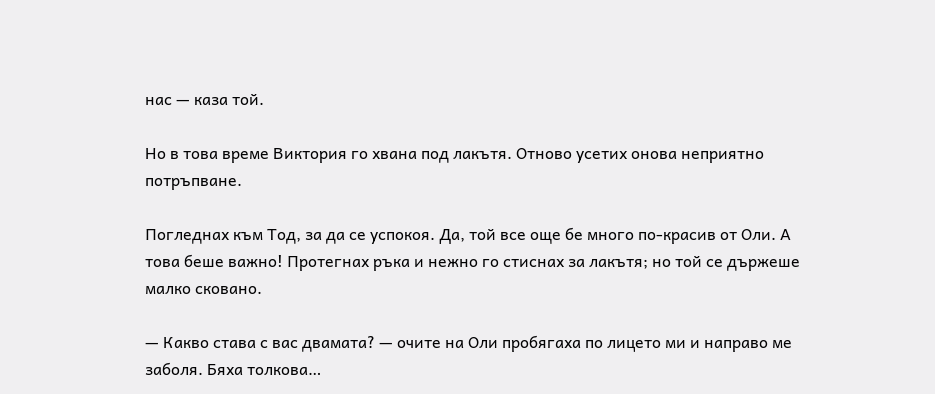нас — каза той.

Но в това време Виктория го хвана под лакътя. Отново усетих онова неприятно потръпване.

Погледнах към Тод, за да се успокоя. Да, той все още бе много по-красив от Оли. А това беше важно! Протегнах ръка и нежно го стиснах за лакътя; но той се държеше малко сковано.

— Какво става с вас двамата? — очите на Оли пробягаха по лицето ми и направо ме заболя. Бяха толкова…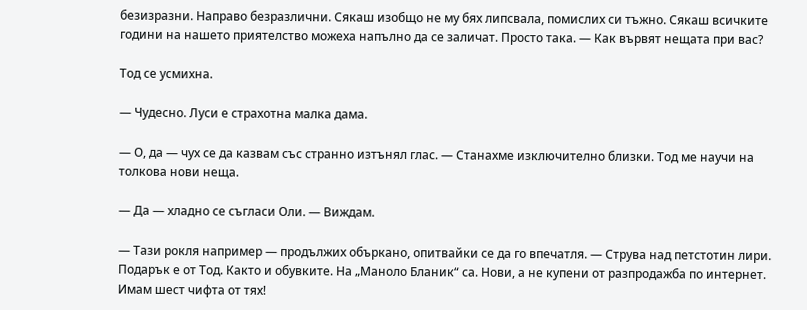безизразни. Направо безразлични. Сякаш изобщо не му бях липсвала, помислих си тъжно. Сякаш всичките години на нашето приятелство можеха напълно да се заличат. Просто така. — Как вървят нещата при вас?

Тод се усмихна.

— Чудесно. Луси е страхотна малка дама.

— О, да — чух се да казвам със странно изтънял глас. — Станахме изключително близки. Тод ме научи на толкова нови неща.

— Да — хладно се съгласи Оли. — Виждам.

— Тази рокля например — продължих объркано, опитвайки се да го впечатля. — Струва над петстотин лири. Подарък е от Тод. Както и обувките. На „Маноло Бланик“ са. Нови, а не купени от разпродажба по интернет. Имам шест чифта от тях!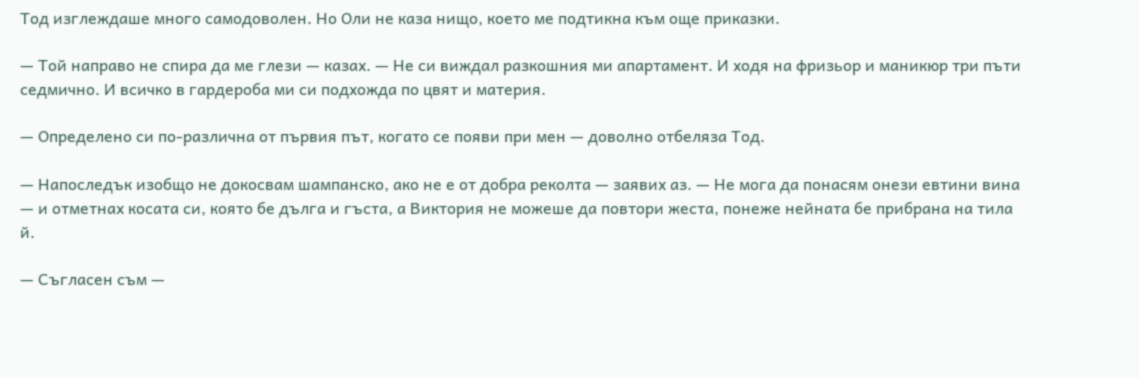Тод изглеждаше много самодоволен. Но Оли не каза нищо, което ме подтикна към още приказки.

— Той направо не спира да ме глези — казах. — Не си виждал разкошния ми апартамент. И ходя на фризьор и маникюр три пъти седмично. И всичко в гардероба ми си подхожда по цвят и материя.

— Определено си по-различна от първия път, когато се появи при мен — доволно отбеляза Тод.

— Напоследък изобщо не докосвам шампанско, ако не е от добра реколта — заявих аз. — Не мога да понасям онези евтини вина — и отметнах косата си, която бе дълга и гъста, а Виктория не можеше да повтори жеста, понеже нейната бе прибрана на тила й.

— Съгласен съм —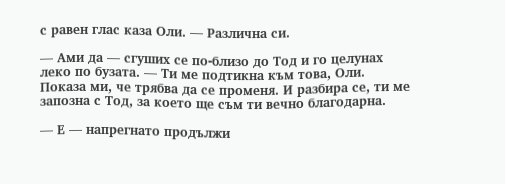с равен глас каза Оли. — Различна си.

— Ами да — сгуших се по-близо до Тод и го целунах леко по бузата. — Ти ме подтикна към това, Оли. Показа ми, че трябва да се променя. И разбира се, ти ме запозна с Тод, за което ще съм ти вечно благодарна.

— Е — напрегнато продължи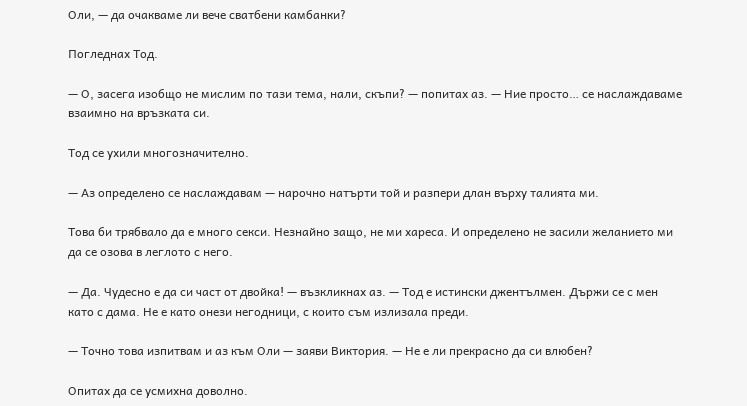Оли, — да очакваме ли вече сватбени камбанки?

Погледнах Тод.

— О, засега изобщо не мислим по тази тема, нали, скъпи? — попитах аз. — Ние просто… се наслаждаваме взаимно на връзката си.

Тод се ухили многозначително.

— Аз определено се наслаждавам — нарочно натърти той и разпери длан върху талията ми.

Това би трябвало да е много секси. Незнайно защо, не ми хареса. И определено не засили желанието ми да се озова в леглото с него.

— Да. Чудесно е да си част от двойка! — възкликнах аз. — Тод е истински джентълмен. Държи се с мен като с дама. Не е като онези негодници, с които съм излизала преди.

— Точно това изпитвам и аз към Оли — заяви Виктория. — Не е ли прекрасно да си влюбен?

Опитах да се усмихна доволно.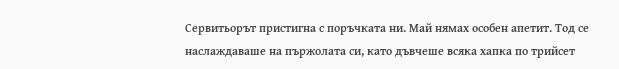Сервитьорът пристигна с поръчката ни. Май нямах особен апетит. Тод се наслаждаваше на пържолата си, като дъвчеше всяка хапка по трийсет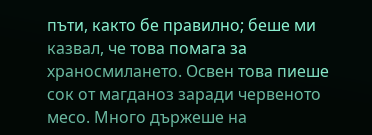пъти, както бе правилно; беше ми казвал, че това помага за храносмилането. Освен това пиеше сок от магданоз заради червеното месо. Много държеше на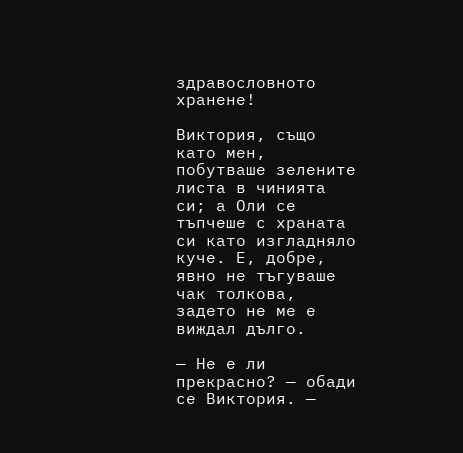здравословното хранене!

Виктория, също като мен, побутваше зелените листа в чинията си; а Оли се тъпчеше с храната си като изгладняло куче. Е, добре, явно не тъгуваше чак толкова, задето не ме е виждал дълго.

— Не е ли прекрасно? — обади се Виктория. —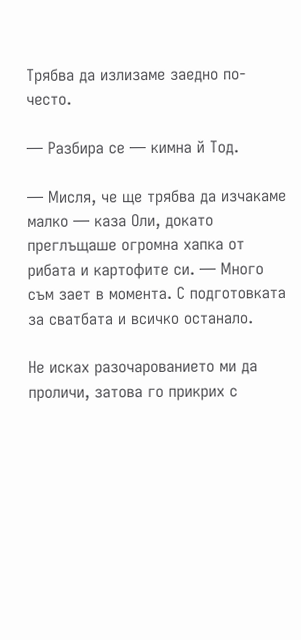Трябва да излизаме заедно по-често.

— Разбира се — кимна й Тод.

— Мисля, че ще трябва да изчакаме малко — каза Оли, докато преглъщаше огромна хапка от рибата и картофите си. — Много съм зает в момента. С подготовката за сватбата и всичко останало.

Не исках разочарованието ми да проличи, затова го прикрих с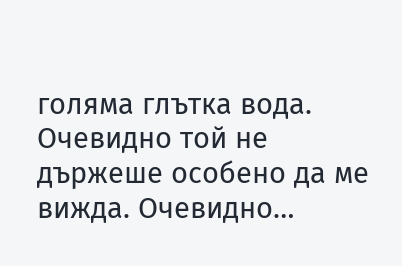голяма глътка вода. Очевидно той не държеше особено да ме вижда. Очевидно…